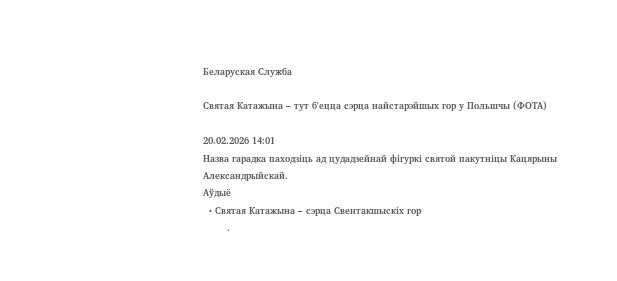Беларуская Служба

Святая Катажына – тут б'ецца сэрца найстарэйшых гор у Польшчы (ФОТА)

20.02.2026 14:01
Назва гарадка паходзіць ад цудадзейнай фігуркі святой пакутніцы Кацярыны Александрыйскай.
Аўдыё
  • Святая Катажына – сэрца Свентакшыскіх гор
        .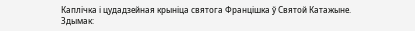Каплічка і цудадзейная крыніца святога Францішка ў Святой Катажыне. Здымак: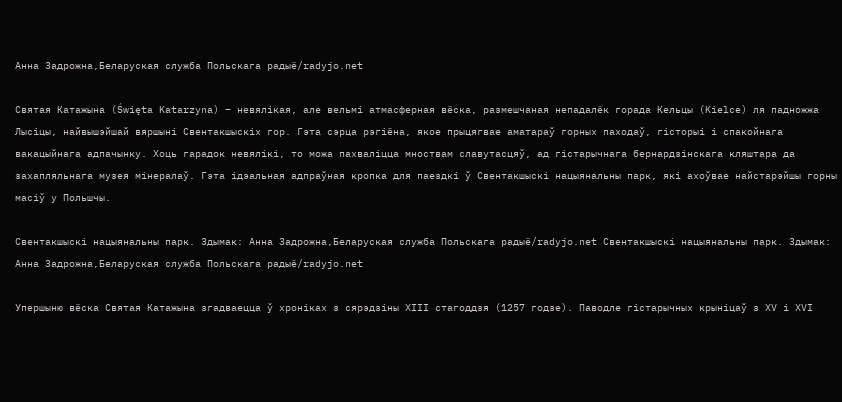Анна Задрожна,Беларуская служба Польскага радыё/radyjo.net

Святая Катажына (Święta Katarzyna) – невялікая, але вельмі атмасферная вёска, размешчаная непадалёк горада Кельцы (Kielce) ля падножжа Лысіцы, найвышэйшай вяршыні Свентакшыскіх гор. Гэта сэрца рэгіёна, якое прыцягвае аматараў горных паходаў, гісторыі і спакойнага вакацыйнага адпачынку. Хоць гарадок невялікі, то можа пахваліцца мноствам славутасцяў, ад гістарычнага бернардзінскага кляштара да захапляльнага музея мінералаў. Гэта ідэальная адпраўная кропка для паездкі ў Свентакшыскі нацыянальны парк, які ахоўвае найстарэйшы горны масіў у Польшчы.

Свентакшыскі нацыянальны парк. Здымак: Анна Задрожна,Беларуская служба Польскага радыё/radyjo.net Свентакшыскі нацыянальны парк. Здымак: Анна Задрожна,Беларуская служба Польскага радыё/radyjo.net

Упершыню вёска Святая Катажына згадваецца ў хроніках з сярэдзіны XIII стагоддзя (1257 годзе). Паводле гістарычных крыніцаў з XV і XVI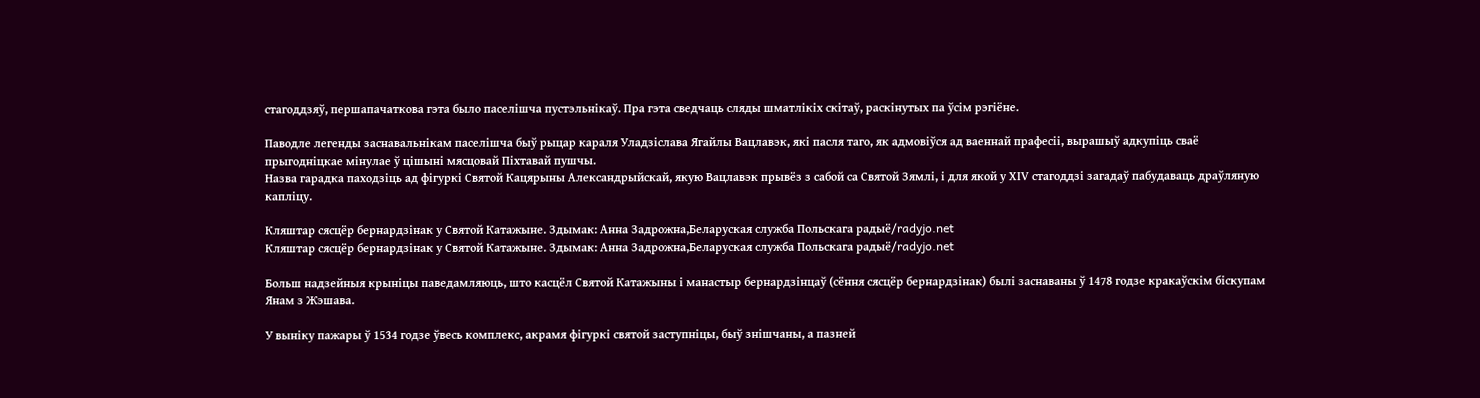стагоддзяў, першапачаткова гэта было паселішча пустэльнікаў. Пра гэта сведчаць сляды шматлікіх скітаў, раскінутых па ўсім рэгіёне.

Паводле легенды заснавальнікам паселішча быў рыцар караля Уладзіслава Ягайлы Вацлавэк, які пасля таго, як адмовіўся ад ваеннай прафесіі, вырашыў адкупіць сваё прыгодніцкае мінулае ў цішыні мясцовай Піхтавай пушчы.
Назва гарадка паходзіць ад фігуркі Святой Кацярыны Александрыйскай, якую Вацлавэк прывёз з сабой са Святой Зямлі, і для якой у XІV стагоддзі загадаў пабудаваць драўляную капліцу.

Кляштар сясцёр бернардзінак у Святой Катажыне. Здымак: Анна Задрожна,Беларуская служба Польскага радыё/radyjo.net
Кляштар сясцёр бернардзінак у Святой Катажыне. Здымак: Анна Задрожна,Беларуская служба Польскага радыё/radyjo.net

Больш надзейныя крыніцы паведамляюць, што касцёл Святой Катажыны і манастыр бернардзінцаў (сёння сясцёр бернардзінак) былі заснаваны ў 1478 годзе кракаўскім біскупам Янам з Жэшава.

У выніку пажары ў 1534 годзе ўвесь комплекс, акрамя фігуркі святой заступніцы, быў знішчаны, а пазней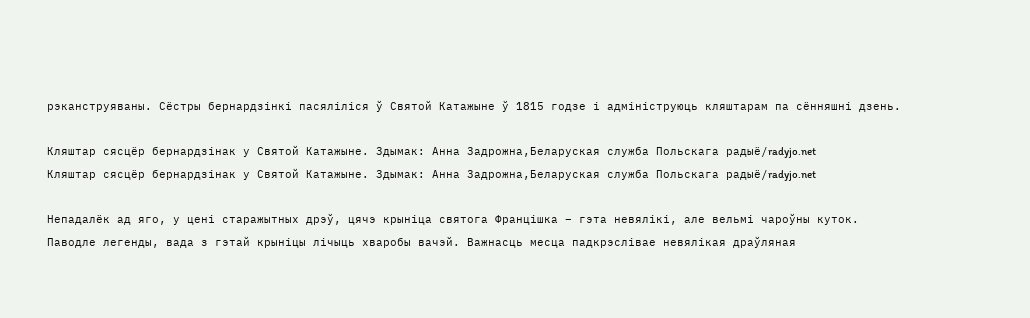рэканструяваны. Сёстры бернардзінкі пасяліліся ў Святой Катажыне ў 1815 годзе і адмініструюць кляштарам па сённяшні дзень.

Кляштар сясцёр бернардзінак у Святой Катажыне. Здымак: Анна Задрожна,Беларуская служба Польскага радыё/radyjo.net
Кляштар сясцёр бернардзінак у Святой Катажыне. Здымак: Анна Задрожна,Беларуская служба Польскага радыё/radyjo.net

Непадалёк ад яго, у цені старажытных дрэў, цячэ крыніца святога Францішка – гэта невялікі, але вельмі чароўны куток. Паводле легенды, вада з гэтай крыніцы лічыць хваробы вачэй. Важнасць месца падкрэслівае невялікая драўляная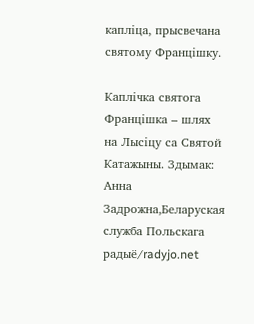капліца, прысвечана святому Францішку.

Каплічка святога Францішка – шлях на Лысіцу са Святой Катажыны. Здымак: Анна Задрожна,Беларуская служба Польскага радыё/radyjo.net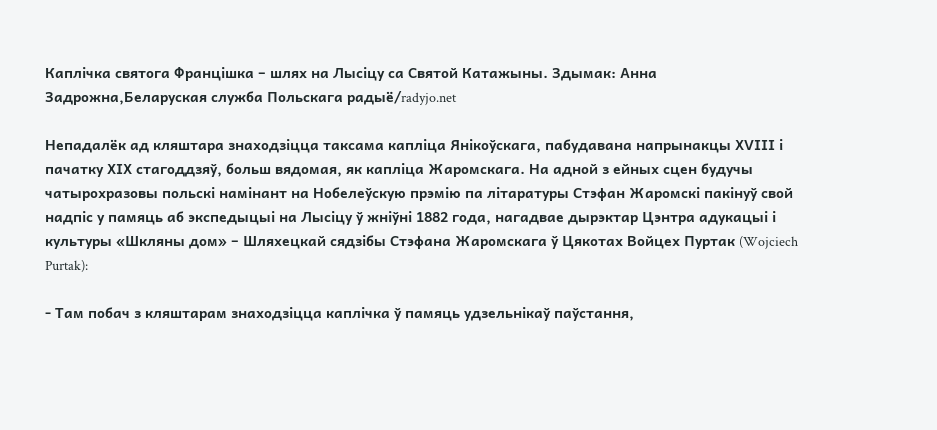Каплічка святога Францішка – шлях на Лысіцу са Святой Катажыны. Здымак: Анна Задрожна,Беларуская служба Польскага радыё/radyjo.net

Непадалёк ад кляштара знаходзіцца таксама капліца Янікоўскага, пабудавана напрынакцы XVІІІ і пачатку XІX стагоддзяў, больш вядомая, як капліца Жаромскага. На адной з ейных сцен будучы чатырохразовы польскі намінант на Нобелеўскую прэмію па літаратуры Стэфан Жаромскі пакінуў свой надпіс у памяць аб экспедыцыі на Лысіцу ў жніўні 1882 года, нагадвае дырэктар Цэнтра адукацыі і культуры «Шкляны дом» – Шляхецкай сядзібы Стэфана Жаромскага ў Цякотах Войцех Пуртак (Wojciech Purtak):

- Там побач з кляштарам знаходзіцца каплічка ў памяць удзельнікаў паўстання,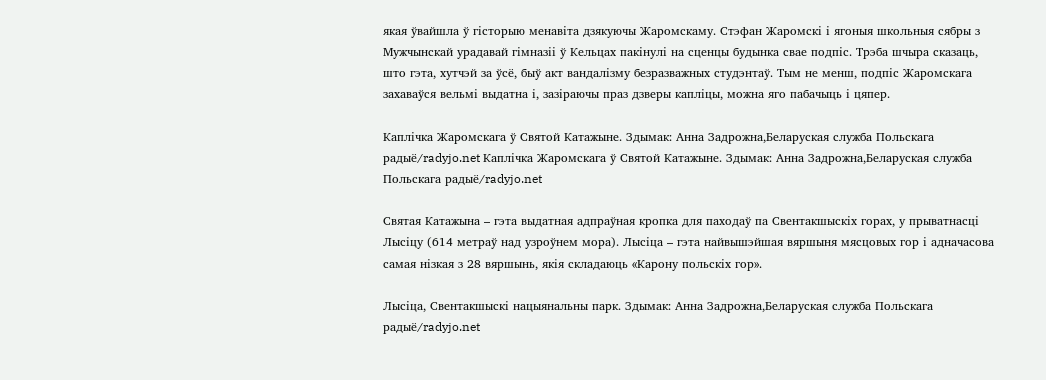якая ўвайшла ў гісторыю менавіта дзякуючы Жаромскаму. Стэфан Жаромскі і ягоныя школьныя сябры з Мужчынскай урадавай гімназіі ў Кельцах пакінулі на сценцы будынка свае подпіс. Трэба шчыра сказаць, што гэта, хутчэй за ўсё, быў акт вандалізму безразважных студэнтаў. Тым не менш, подпіс Жаромскага захаваўся вельмі выдатна і, зазіраючы праз дзверы капліцы, можна яго пабачыць і цяпер.

Каплічка Жаромскага ў Святой Катажыне. Здымак: Анна Задрожна,Беларуская служба Польскага радыё/radyjo.net Каплічка Жаромскага ў Святой Катажыне. Здымак: Анна Задрожна,Беларуская служба Польскага радыё/radyjo.net

Святая Катажына – гэта выдатная адпраўная кропка для паходаў па Свентакшыскіх горах, у прыватнасці Лысіцу (614 метраў над узроўнем мора). Лысіца – гэта найвышэйшая вяршыня мясцовых гор і адначасова самая нізкая з 28 вяршынь, якія складаюць «Карону польскіх гор».

Лысіца, Свентакшыскі нацыянальны парк. Здымак: Анна Задрожна,Беларуская служба Польскага радыё/radyjo.net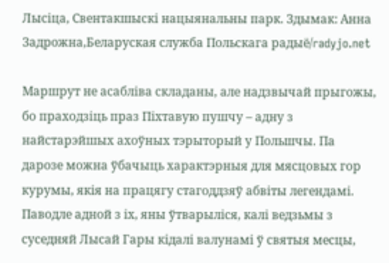Лысіца, Свентакшыскі нацыянальны парк. Здымак: Анна Задрожна,Беларуская служба Польскага радыё/radyjo.net

Маршрут не асабліва складаны, але надзвычай прыгожы, бо праходзіць праз Піхтавую пушчу – адну з найстарэйшых ахоўных тэрыторый у Польшчы. Па дарозе можна ўбачыць характэрныя для мясцовых гор курумы, якія на працягу стагоддзяў абвіты легендамі. Паводле адной з іх, яны ўтварыліся, калі ведзьмы з суседняй Лысай Гары кідалі валунамі ў святыя месцы,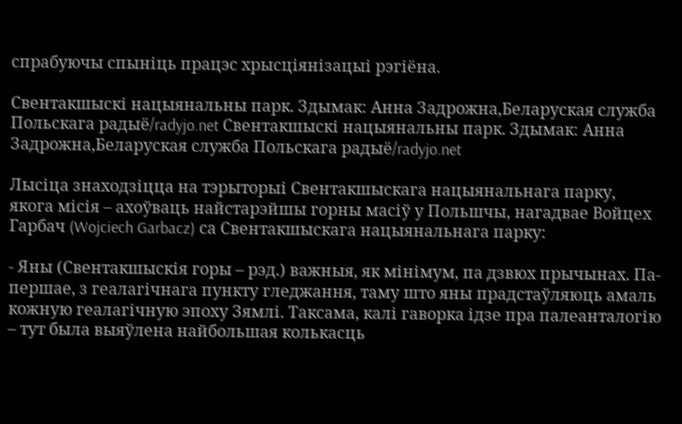спрабуючы спыніць працэс хрысціянізацыі рэгіёна.

Свентакшыскі нацыянальны парк. Здымак: Анна Задрожна,Беларуская служба Польскага радыё/radyjo.net Свентакшыскі нацыянальны парк. Здымак: Анна Задрожна,Беларуская служба Польскага радыё/radyjo.net

Лысіца знаходзіцца на тэрыторыі Свентакшыскага нацыянальнага парку, якога місія – ахоўваць найстарэйшы горны масіў у Польшчы, нагадвае Войцех Гарбач (Wojciech Garbacz) са Свентакшыскага нацыянальнага парку:

- Яны (Свентакшыскія горы – рэд.) важныя, як мінімум, па дзвюх прычынах. Па-першае, з геалагічнага пункту гледжання, таму што яны прадстаўляюць амаль кожную геалагічную эпоху Зямлі. Таксама, калі гаворка ідзе пра палеанталогію – тут была выяўлена найбольшая колькасць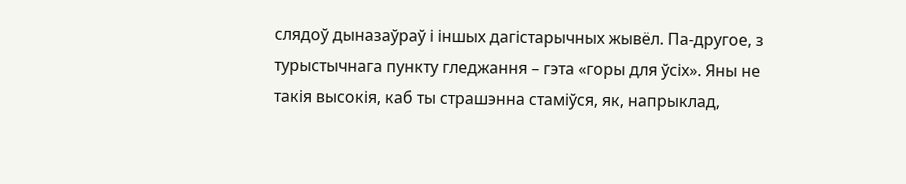слядоў дыназаўраў і іншых дагістарычных жывёл. Па-другое, з турыстычнага пункту гледжання – гэта «горы для ўсіх». Яны не такія высокія, каб ты страшэнна стаміўся, як, напрыклад,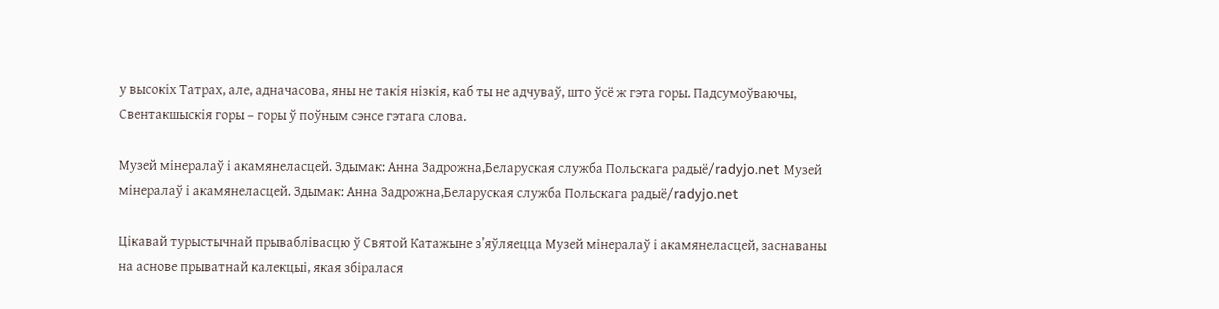у высокіх Татрах, але, адначасова, яны не такія нізкія, каб ты не адчуваў, што ўсё ж гэта горы. Падсумоўваючы, Свентакшыскія горы – горы ў поўным сэнсе гэтага слова.

Музей мінералаў і акамянеласцей. Здымак: Анна Задрожна,Беларуская служба Польскага радыё/radyjo.net Музей мінералаў і акамянеласцей. Здымак: Анна Задрожна,Беларуская служба Польскага радыё/radyjo.net

Цікавай турыстычнай прываблівасцю ў Святой Катажыне з’яўляецца Музей мінералаў і акамянеласцей, заснаваны на аснове прыватнай калекцыі, якая збіралася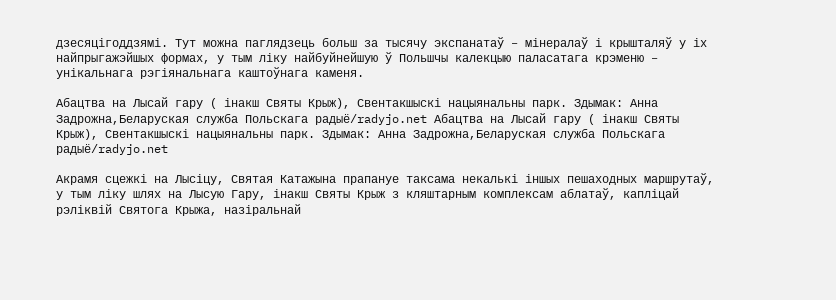дзесяцігоддзямі. Тут можна паглядзець больш за тысячу экспанатаў – мінералаў і крышталяў у іх найпрыгажэйшых формах, у тым ліку найбуйнейшую ў Польшчы калекцыю паласатага крэменю – унікальнага рэгіянальнага каштоўнага каменя.

Абацтва на Лысай гару ( інакш Святы Крыж), Свентакшыскі нацыянальны парк. Здымак: Анна Задрожна,Беларуская служба Польскага радыё/radyjo.net Абацтва на Лысай гару ( інакш Святы Крыж), Свентакшыскі нацыянальны парк. Здымак: Анна Задрожна,Беларуская служба Польскага радыё/radyjo.net

Акрамя сцежкі на Лысіцу, Святая Катажына прапануе таксама некалькі іншых пешаходных маршрутаў, у тым ліку шлях на Лысую Гару, інакш Святы Крыж з кляштарным комплексам аблатаў, капліцай рэліквій Святога Крыжа, назіральнай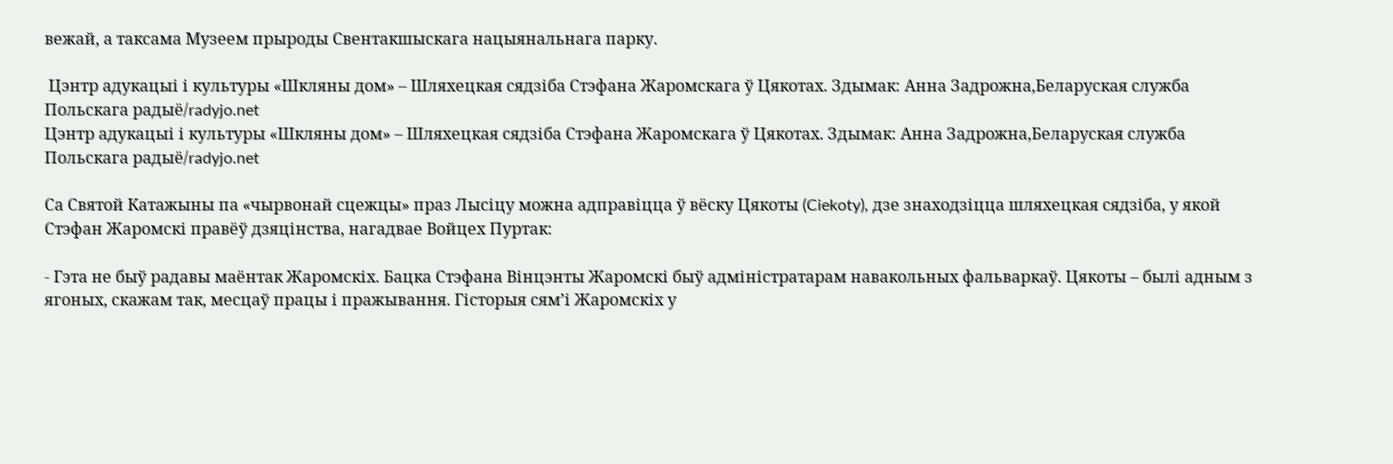вежай, а таксама Музеем прыроды Свентакшыскага нацыянальнага парку.

 Цэнтр адукацыі і культуры «Шкляны дом» – Шляхецкая сядзіба Стэфана Жаромскага ў Цякотах. Здымак: Анна Задрожна,Беларуская служба Польскага радыё/radyjo.net
Цэнтр адукацыі і культуры «Шкляны дом» – Шляхецкая сядзіба Стэфана Жаромскага ў Цякотах. Здымак: Анна Задрожна,Беларуская служба Польскага радыё/radyjo.net

Са Святой Катажыны па «чырвонай сцежцы» праз Лысіцу можна адправіцца ў вёску Цякоты (Ciekoty), дзе знаходзіцца шляхецкая сядзіба, у якой Стэфан Жаромскі правёў дзяцінства, нагадвае Войцех Пуртак:

- Гэта не быў радавы маёнтак Жаромскіх. Бацка Стэфана Вінцэнты Жаромскі быў адміністратарам навакольных фальваркаў. Цякоты – былі адным з ягоных, скажам так, месцаў працы і пражывання. Гісторыя сям’і Жаромскіх у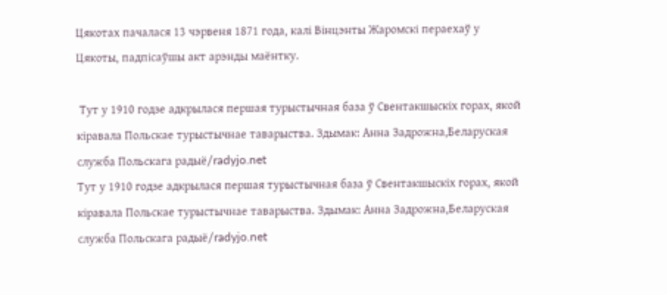Цякотах пачалася 13 чэрвеня 1871 года, калі Вінцэнты Жаромскі пераехаў у Цякоты, падпісаўшы акт арэнды маёнтку.

 Тут у 1910 годзе адкрылася першая турыстычная база ў Свентакшыскіх горах, якой кіравала Польскае турыстычнае таварыства. Здымак: Анна Задрожна,Беларуская служба Польскага радыё/radyjo.net
Тут у 1910 годзе адкрылася першая турыстычная база ў Свентакшыскіх горах, якой кіравала Польскае турыстычнае таварыства. Здымак: Анна Задрожна,Беларуская служба Польскага радыё/radyjo.net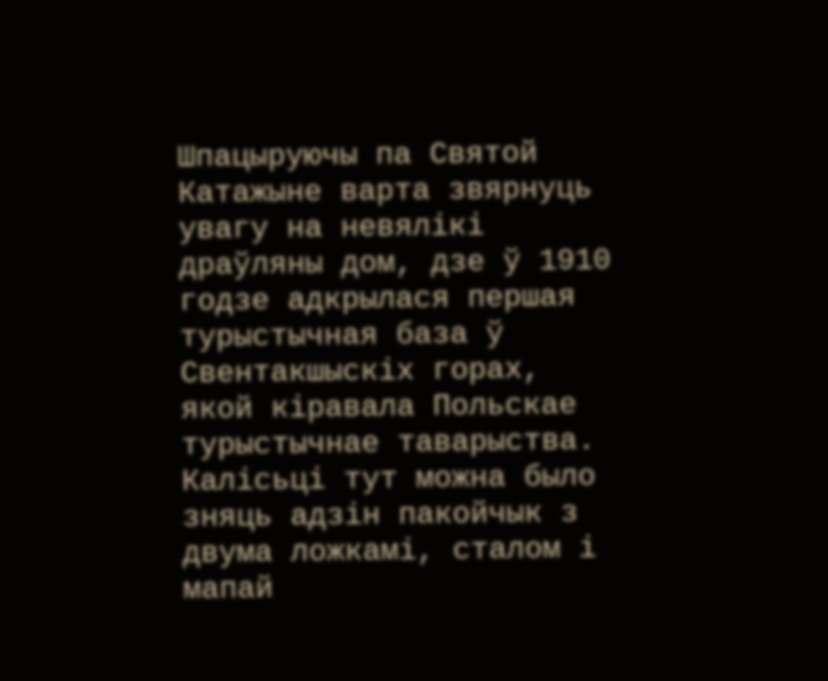Шпацыруючы па Святой Катажыне варта звярнуць увагу на невялікі драўляны дом, дзе ў 1910 годзе адкрылася першая турыстычная база ў Свентакшыскіх горах, якой кіравала Польскае турыстычнае таварыства. Калісьці тут можна было зняць адзін пакойчык з двума ложкамі, сталом і мапай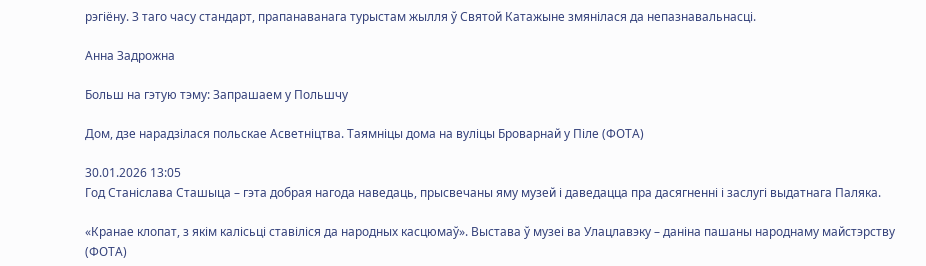рэгіёну. З таго часу стандарт, прапанаванага турыстам жылля ў Святой Катажыне змянілася да непазнавальнасці.

Анна Задрожна

Больш на гэтую тэму: Запрашаем у Польшчу

Дом, дзе нарадзілася польскае Асветніцтва. Таямніцы дома на вуліцы Броварнай у Піле (ФОТА)

30.01.2026 13:05
Год Станіслава Сташыца – гэта добрая нагода наведаць, прысвечаны яму музей і даведацца пра дасягненні і заслугі выдатнага Паляка.

«Кранае клопат, з якім калісьці ставіліся да народных касцюмаў». Выстава ў музеі ва Улацлавэку – даніна пашаны народнаму майстэрству (ФОТА)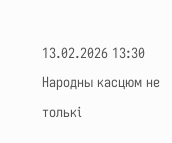13.02.2026 13:30
Народны касцюм не толькі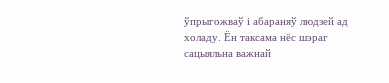ўпрыгожваў і абараняў людзей ад холаду. Ён таксама нёс шэраг сацыяльна важнай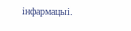інфармацыі.